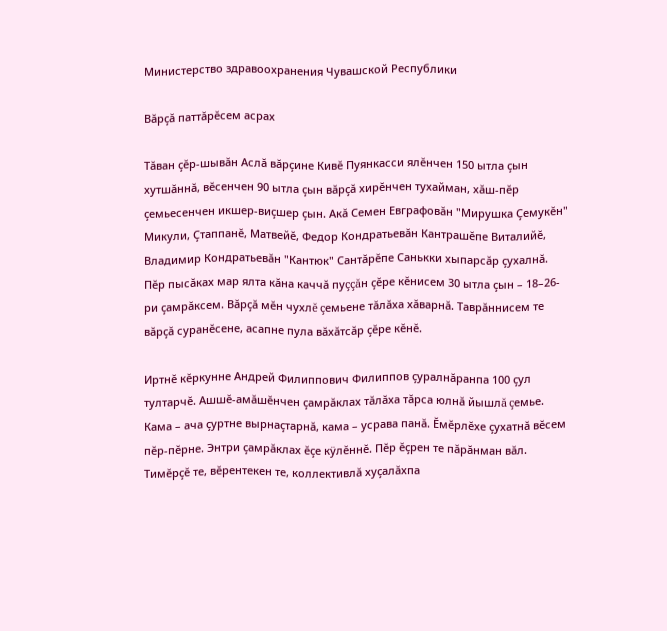Министерство здравоохранения Чувашской Республики

Вăрçă паттăрĕсем асрах

Тăван çĕр-шывăн Аслă вăрçине Кивĕ Пуянкасси ялĕнчен 150 ытла çын хутшăннă, вĕсенчен 90 ытла çын вăрçă хирĕнчен тухайман, хăш-пĕр çемьесенчен икшер-виçшер çын. Акă Семен Евграфовăн "Мирушка Çемукĕн" Микули, Çтаппанĕ, Матвейĕ, Федор Кондратьевăн Кантрашĕпе Виталийĕ, Владимир Кондратьевăн "Кантюк" Сантăрĕпе Санькки хыпарсăр çухалнă. Пĕр пысăках мар ялта кăна каччă пуççăн çĕре кĕнисем 30 ытла çын – 18–26-ри çамрăксем. Вăрçă мĕн чухлĕ çемьене тăлăха хăварнă. Таврăннисем те вăрçă суранĕсене, асапне пула вăхăтсăр çĕре кĕнĕ.

Иртнĕ кĕркунне Андрей Филиппович Филиппов çуралнăранпа 100 çул тултарчĕ. Ашшĕ-амăшĕнчен çамрăклах тăлăха тăрса юлнă йышлă çемье. Кама – ача çуртне вырнаçтарнă, кама – усрава панă. Ĕмĕрлĕхе çухатнă вĕсем пĕр-пĕрне. Энтри çамрăклах ĕçе кÿлĕннĕ. Пĕр ĕçрен те пăрăнман вăл. Тимĕрçĕ те, вĕрентекен те, коллективлă хуçалăхпа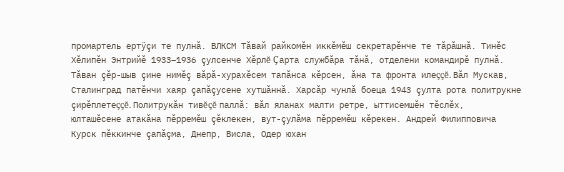промартель ертÿçи те пулнă. ВЛКСМ Тăвай райкомĕн иккĕмĕш секретарĕнче те тăрăшнă. Тинĕс Хĕлипĕн Энтрийĕ 1933–1936 çулсенче Хĕрлĕ Çарта службăра тăнă, отделени командирĕ пулнă. Тăван çĕр-шыв çине нимĕç вăрă-хурахĕсем тапăнса кĕрсен, ăна та фронта илеççĕ. Вăл Мускав, Сталинград патĕнчи хаяр çапăçусене хутшăннă. Харсăр чунлă боеца 1943 çулта рота политрукне çирĕплетеççĕ. Политрукăн тивĕçĕ паллă: вăл яланах малти ретре, ыттисемшĕн тĕслĕх, юлташĕсене атакăна пĕрремĕш çĕклекен, вут-çулăма пĕрремĕш кĕрекен. Андрей Филипповича Курск пĕккинче çапăçма, Днепр, Висла, Одер юхан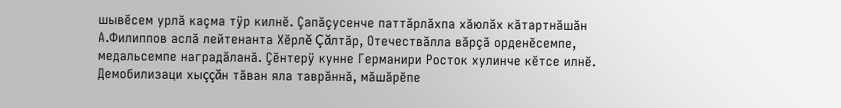шывĕсем урлă каçма тÿр килнĕ. Çапăçусенче паттăрлăхпа хăюлăх кăтартнăшăн А.Филиппов аслă лейтенанта Хĕрлĕ Çăлтăр, Отечествăлла вăрçă орденĕсемпе, медальсемпе наградăланă. Çĕнтерÿ кунне Германири Росток хулинче кĕтсе илнĕ. Демобилизаци хыççăн тăван яла таврăннă, мăшăрĕпе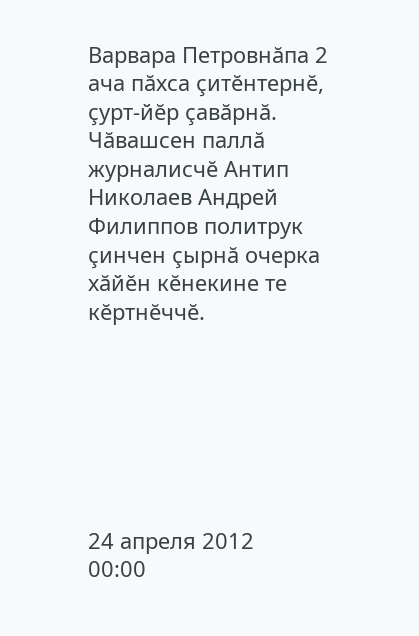Варвара Петровнăпа 2 ача пăхса çитĕнтернĕ, çурт-йĕр çавăрнă. Чăвашсен паллă журналисчĕ Антип Николаев Андрей Филиппов политрук çинчен çырнă очерка хăйĕн кĕнекине те кĕртнĕччĕ.







24 апреля 2012
00:00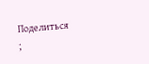Поделиться
;